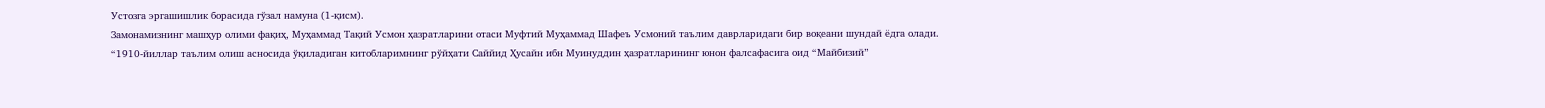Устозга эргашишлик борасида гўзал намуна (1-қисм).
Замонамизнинг машҳур олими фақиҳ, Муҳаммад Тақий Усмон ҳазратларини отаси Муфтий Муҳаммад Шафеъ Усмоний таълим даврларидаги бир воқеани шундай ёдга олади.
“1910-йиллар таълим олиш асносида ўқиладиган китобларимнинг рўйҳати Саййид Ҳусайн ибн Муинуддин ҳазратларининг юнон фалсафасига оид “Майбизий”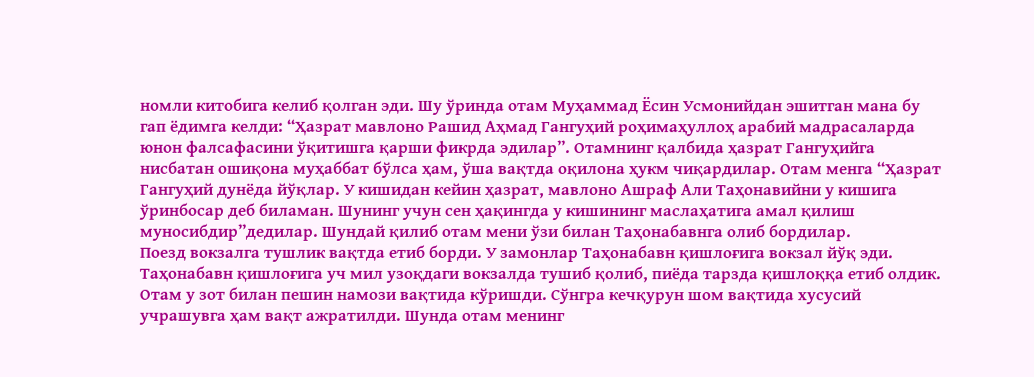номли китобига келиб қолган эди. Шу ўринда отам Муҳаммад Ёсин Усмонийдан эшитган мана бу гап ёдимга келди: “Ҳазрат мавлоно Рашид Аҳмад Гангуҳий роҳимаҳуллоҳ арабий мадрасаларда юнон фалсафасини ўқитишга қарши фикрда эдилар”. Отамнинг қалбида ҳазрат Гангуҳийга нисбатан ошиқона муҳаббат бўлса ҳам, ўша вақтда оқилона ҳукм чиқардилар. Отам менга “Ҳазрат Гангуҳий дунёда йўқлар. У кишидан кейин ҳазрат, мавлоно Ашраф Али Таҳонавийни у кишига ўринбосар деб биламан. Шунинг учун сен ҳақингда у кишининг маслаҳатига амал қилиш муносибдир”дедилар. Шундай қилиб отам мени ўзи билан Таҳонабавнга олиб бордилар.
Поезд вокзалга тушлик вақтда етиб борди. У замонлар Таҳонабавн қишлоғига вокзал йўқ эди. Таҳонабавн қишлоғига уч мил узоқдаги вокзалда тушиб қолиб, пиёда тарзда қишлоққа етиб олдик. Отам у зот билан пешин намози вақтида кўришди. Сўнгра кечқурун шом вақтида хусусий учрашувга ҳам вақт ажратилди. Шунда отам менинг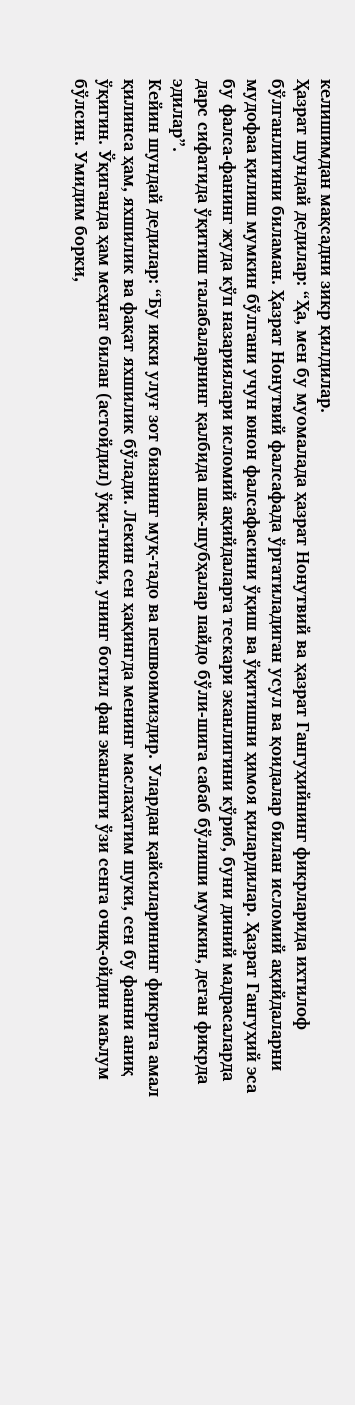келишимдан мақсадни зикр қилдилар.
Ҳазрат шундай дедилар: “Ҳа, мен бу муомалада ҳазрат Нонутвий ва ҳазрат Гангуҳийнинг фикрларида ихтилоф бўлганлигини биламан. Ҳазрат Нонутвий фалсафада ўргатиладиган усул ва қоидалар билан исломий ақийдаларни мудофаа қилиш мумкин бўлгани учун юнон фалсафасини ўқиш ва ўқитишни ҳимоя қилардилар. Ҳазрат Гангуҳий эса бу фалса-фанинг жуда кўп назариялари исломий ақийдаларга тескари эканлигини кўриб, буни диний мадрасаларда дарс сифатида ўқитиш талабаларнинг қалбида шак-шубҳалар пайдо бўли-шига сабаб бўлиши мумкин, деган фикрда эдилар”.
Кейин шундай дедилар: “Бу икки улуғ зот бизнинг муқ-тадо ва пешвоимиздир. Улардан қайсиларининг фикрига амал қилинса ҳам, яхшилик ва фақат яхшилик бўлади. Лекин сен ҳақингда менинг маслаҳатим шуки, сен бу фанни аниқ ўқигин. Ўқиганда ҳам меҳнат билан (астойдил) ўқи-гинки, унинг ботил фан эканлиги ўзи сенга очиқ-ойдин маълум бўлсин. Умидим борки,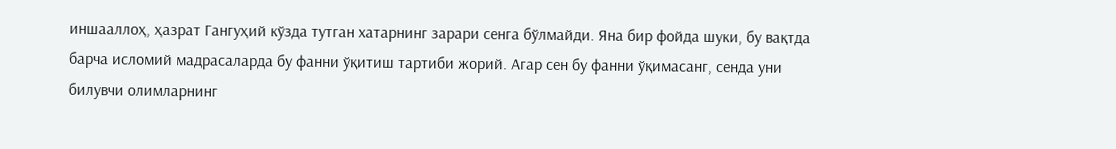иншааллоҳ, ҳазрат Гангуҳий кўзда тутган хатарнинг зарари сенга бўлмайди. Яна бир фойда шуки, бу вақтда барча исломий мадрасаларда бу фанни ўқитиш тартиби жорий. Агар сен бу фанни ўқимасанг, сенда уни билувчи олимларнинг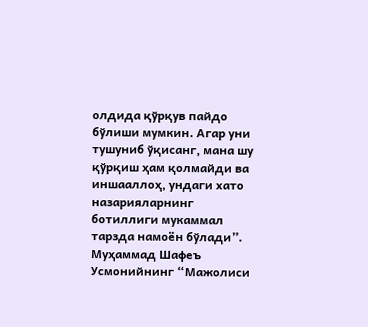олдида қўрқув пайдо бўлиши мумкин. Агар уни тушуниб ўқисанг, мана шу қўрқиш ҳам қолмайди ва иншааллоҳ, ундаги хато назарияларнинг ботиллиги мукаммал тарзда намоён бўлади”.
Муҳаммад Шафеъ Усмонийнинг “Мажолиси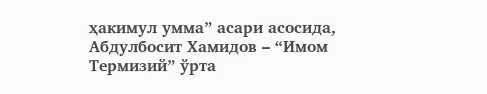ҳакимул умма” асари асосида,
Абдулбосит Хамидов – “Имом Термизий” ўрта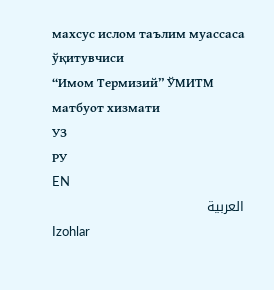махсус ислом таълим муассаса ўқитувчиси
“Имом Термизий” ЎМИТМ матбуот хизмати
УЗ
РУ
EN
العربية
Izohlar